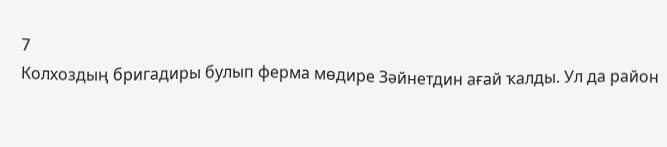7
Колхоздың бригадиры булып ферма мөдире Зәйнетдин ағай ҡалды. Ул да район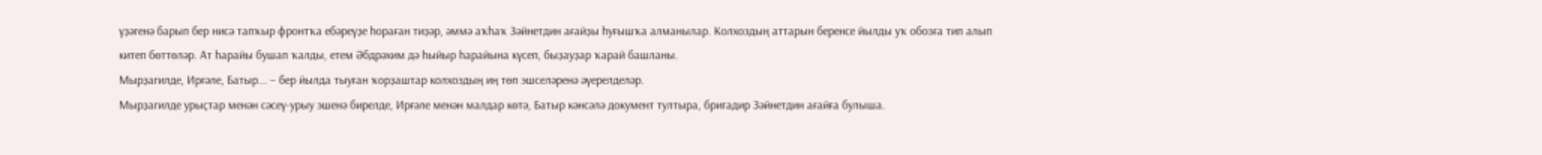үҙәгенә барып бер нисә тапҡыр фронтҡа ебәреүҙе һораған тиҙәр, әммә аҡһаҡ Зәйнетдин ағайҙы һуғышҡа алманылар. Колхоздың аттарын беренсе йылды уҡ обозға тип алып китеп бөттөләр. Ат һарайы бушап ҡалды, етем Әбдрәхим дә һыйыр һарайына күсеп, быҙауҙар ҡарай башланы.
Мырҙагилде, Ирғәле, Батыр... – бер йылда тыуған ҡорҙаштар колхоздың иң төп эшселәренә әүерелделәр.
Мырҙагилде урыҫтар менән сәсеү-урыу эшенә бирелде, Ирғәле менән малдар көтә, Батыр кәнсәлә документ тултыра, бригадир Зәйнетдин ағайға булыша.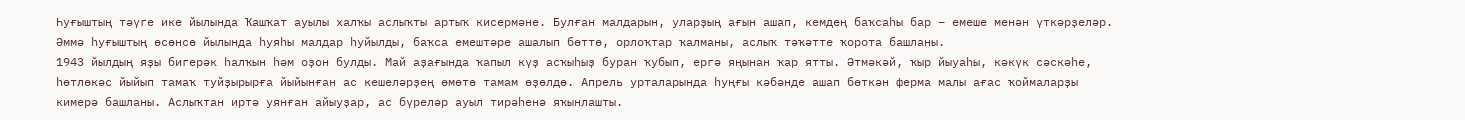Һуғыштың тәүге ике йылында Ҡашҡат ауылы халҡы аслыҡты артыҡ кисермәне. Булған малдарын, уларҙың ағын ашап, кемдең баҡсаһы бар – емеше менән үткәрҙеләр. Әммә һуғыштың өсөнсө йылында һуяһы малдар һуйылды, баҡса емештәре ашалып бөттө, орлоҡтар ҡалманы, аслыҡ тәҡәтте ҡорота башланы.
1943 йылдың яҙы бигерәк һалҡын һәм оҙон булды. Май аҙағында ҡапыл күҙ асҡыһыҙ буран ҡубып, ергә яңынан ҡар ятты. Әтмәкәй, ҡыр йыуаһы, кәкүк сәскәһе, һөтлөкәс йыйып тамаҡ туйҙырырға йыйынған ас кешеләрҙең өмөтө тамам өҙөлдө. Апрель урталарында һуңғы кәбәнде ашап бөткән ферма малы ағас ҡоймаларҙы кимерә башланы. Аслыҡтан иртә уянған айыуҙар, ас бүреләр ауыл тирәһенә яҡынлашты.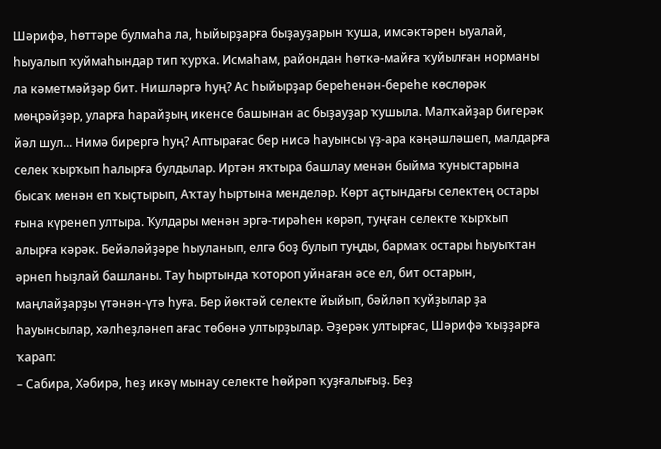Шәрифә, һөттәре булмаһа ла, һыйырҙарға быҙауҙарын ҡуша, имсәктәрен ыуалай, һыуалып ҡуймаһындар тип ҡурҡа. Исмаһам, райондан һөткә-майға ҡуйылған норманы ла кәметмәйҙәр бит. Нишләргә һуң? Ас һыйырҙар береһенән-береһе көслөрәк мөңрәйҙәр, уларға һарайҙың икенсе башынан ас быҙауҙар ҡушыла. Малҡайҙар бигерәк йәл шул... Нимә бирергә һуң? Аптырағас бер нисә һауынсы үҙ-ара кәңәшләшеп, малдарға селек ҡырҡып һалырға булдылар. Иртән яҡтыра башлау менән быйма ҡуныстарына бысаҡ менән еп ҡыҫтырып, Аҡтау һыртына менделәр. Көрт аҫтындағы селектең остары ғына күренеп ултыра. Ҡулдары менән эргә-тирәһен көрәп, туңған селекте ҡырҡып алырға кәрәк. Бейәләйҙәре һыуланып, елгә боҙ булып туңды, бармаҡ остары һыуыҡтан әрнеп һыҙлай башланы. Тау һыртында ҡотороп уйнаған әсе ел, бит остарын, маңлайҙарҙы үтәнән-үтә һуға. Бер йөктәй селекте йыйып, бәйләп ҡуйҙылар ҙа һауынсылар, хәлһеҙләнеп ағас төбөнә ултырҙылар. Әҙерәк ултырғас, Шәрифә ҡыҙҙарға ҡарап:
– Сабира, Хәбирә, һеҙ икәү мынау селекте һөйрәп ҡуҙғалығыҙ. Беҙ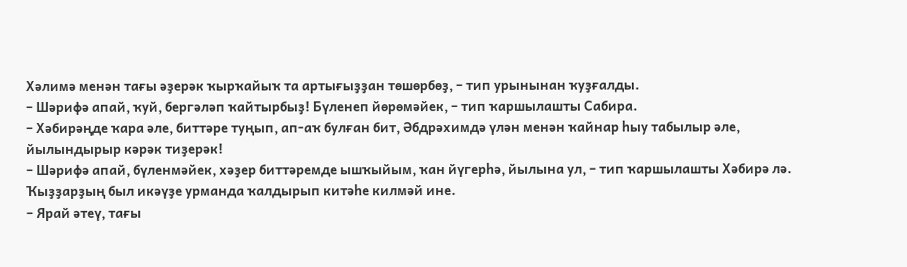Хәлимә менән тағы әҙерәк ҡырҡайыҡ та артығыҙҙан төшөрбөҙ, – тип урынынан ҡуҙғалды.
– Шәрифә апай, ҡуй, бергәләп ҡайтырбыҙ! Бүленеп йөрөмәйек, – тип ҡаршылашты Сабира.
– Хәбирәңде ҡара әле, биттәре туңып, ап-аҡ булған бит, Әбдрәхимдә үлән менән ҡайнар һыу табылыр әле, йылындырыр кәрәк тиҙерәк!
– Шәрифә апай, бүленмәйек, хәҙер биттәремде ышҡыйым, ҡан йүгерһә, йылына ул, – тип ҡаршылашты Хәбирә лә.
Ҡыҙҙарҙың был икәүҙе урманда ҡалдырып китәһе килмәй ине.
– Ярай әтеү, тағы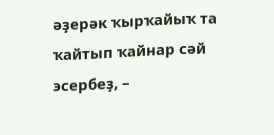әҙерәк ҡырҡайыҡ та ҡайтып ҡайнар сәй эсербеҙ, –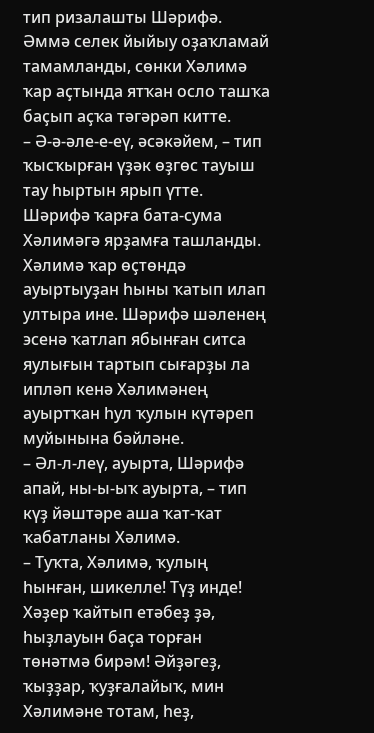тип ризалашты Шәрифә.
Әммә селек йыйыу оҙаҡламай тамамланды, сөнки Хәлимә ҡар аҫтында ятҡан осло ташҡа баҫып аҫҡа тәгәрәп китте.
– Ә-ә-әле-е-еү, әсәкәйем, – тип ҡысҡырған үҙәк өҙгөс тауыш тау һыртын ярып үтте.
Шәрифә ҡарға бата-сума Хәлимәгә ярҙамға ташланды. Хәлимә ҡар өҫтөндә ауыртыуҙан һыны ҡатып илап ултыра ине. Шәрифә шәленең эсенә ҡатлап ябынған ситса яулығын тартып сығарҙы ла ипләп кенә Хәлимәнең ауыртҡан һул ҡулын күтәреп муйынына бәйләне.
– Әл-л-леү, ауырта, Шәрифә апай, ны-ы-ыҡ ауырта, – тип күҙ йәштәре аша ҡат-ҡат ҡабатланы Хәлимә.
– Туҡта, Хәлимә, ҡулың һынған, шикелле! Түҙ инде! Хәҙер ҡайтып етәбеҙ ҙә, һыҙлауын баҫа торған төнәтмә бирәм! Әйҙәгеҙ, ҡыҙҙар, ҡуҙғалайыҡ, мин Хәлимәне тотам, һеҙ,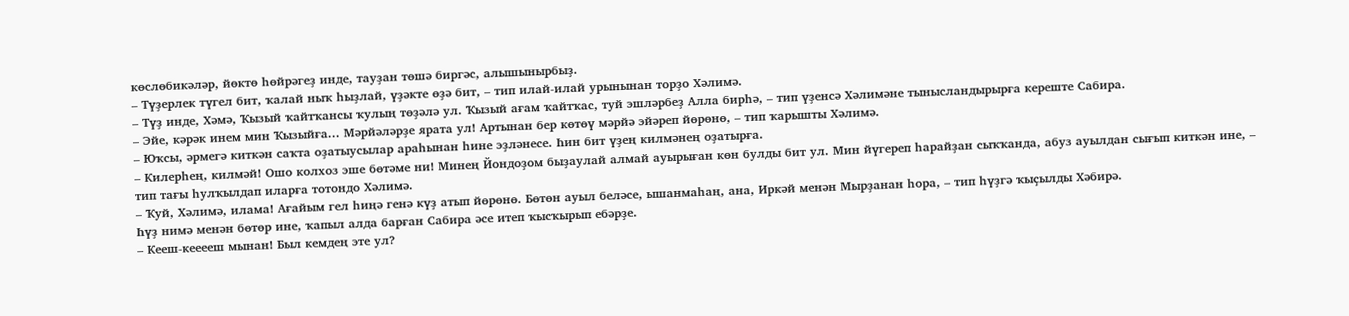көслөбикәләр, йөктө һөйрәгеҙ инде, тауҙан төшә биргәс, алышынырбыҙ.
– Түҙерлек түгел бит, ҡалай ныҡ һыҙлай, үҙәкте өҙә бит, – тип илай-илай урынынан торҙо Хәлимә.
– Түҙ инде, Хәмә, Ҡызый ҡайтҡансы ҡулың төҙәлә ул. Ҡызый ағам ҡайтҡас, туй эшләрбеҙ Алла бирһә, – тип үҙенсә Хәлимәне тынысландырырға кереште Сабира.
– Эйе, кәрәк инем мин Ҡызыйға... Мәрйәләрҙе ярата ул! Артынан бер көтөү мәрйә эйәреп йөрөнө, – тип ҡарышты Хәлимә.
– Юҡсы, әрмегә киткән саҡта оҙатыусылар араһынан һине эҙләнесе. Һин бит үҙең килмәнең оҙатырға.
– Килерһең, килмәй! Ошо колхоз эше бөтәме ни! Минең Йондоҙом быҙаулай алмай ауырыған көн булды бит ул. Мин йүгереп һарайҙан сыҡҡанда, абуз ауылдан сығып киткән ине, – тип тағы һулҡылдап иларға тотондо Хәлимә.
– Ҡуй, Хәлимә, илама! Ағайым гел һиңә генә күҙ атып йөрөнө. Бөтөн ауыл беләсе, ышанмаһаң, ана, Иркәй менән Мырҙанан һора, – тип һүҙгә ҡыҫылды Хәбирә.
Һүҙ нимә менән бөтөр ине, ҡапыл алда барған Сабира әсе итеп ҡысҡырып ебәрҙе.
– Кееш-кееееш мынан! Был кемдең эте ул?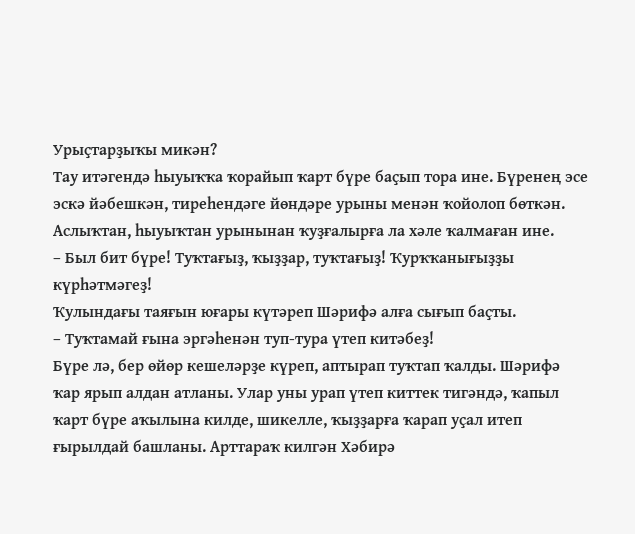Урыҫтарҙыҡы микән?
Тау итәгендә һыуыҡҡа ҡорайып ҡарт бүре баҫып тора ине. Бүренең эсе эскә йәбешкән, тиреһендәге йөндәре урыны менән ҡойолоп бөткән. Аслыҡтан, һыуыҡтан урынынан ҡуҙғалырға ла хәле ҡалмаған ине.
– Был бит бүре! Туҡтағыҙ, ҡыҙҙар, туҡтағыҙ! Ҡурҡҡанығыҙҙы күрһәтмәгеҙ!
Ҡулындағы таяғын юғары күтәреп Шәрифә алға сығып баҫты.
– Туҡтамай ғына эргәһенән туп-тура үтеп китәбеҙ!
Бүре лә, бер өйөр кешеләрҙе күреп, аптырап туҡтап ҡалды. Шәрифә ҡар ярып алдан атланы. Улар уны урап үтеп киттек тигәндә, ҡапыл ҡарт бүре аҡылына килде, шикелле, ҡыҙҙарға ҡарап уҫал итеп ғырылдай башланы. Арттараҡ килгән Хәбирә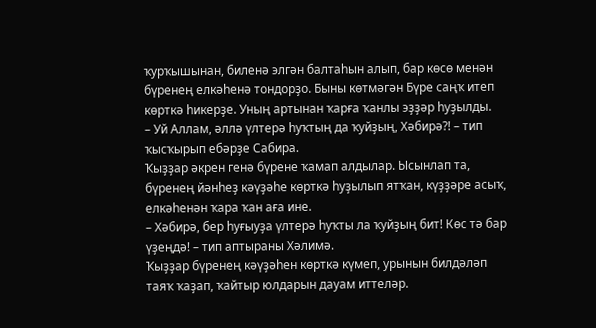ҡурҡышынан, биленә элгән балтаһын алып, бар көсө менән бүренең елкәһенә тондорҙо. Быны көтмәгән Бүре саңҡ итеп көрткә һикерҙе. Уның артынан ҡарға ҡанлы эҙҙәр һуҙылды.
– Уй Аллам, әллә үлтерә һуҡтың да ҡуйҙың, Хәбирә?! – тип ҡысҡырып ебәрҙе Сабира.
Ҡыҙҙар әкрен генә бүрене ҡамап алдылар. Ысынлап та, бүренең йәнһеҙ кәүҙәһе көрткә һуҙылып ятҡан, күҙҙәре асыҡ, елкәһенән ҡара ҡан аға ине.
– Хәбирә, бер һуғыуҙа үлтерә һуҡты ла ҡуйҙың бит! Көс тә бар үҙеңдә! – тип аптыраны Хәлимә.
Ҡыҙҙар бүренең кәүҙәһен көрткә күмеп, урынын билдәләп таяҡ ҡаҙап, ҡайтыр юлдарын дауам иттеләр.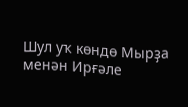Шул уҡ көндө Мырҙа менән Ирғәле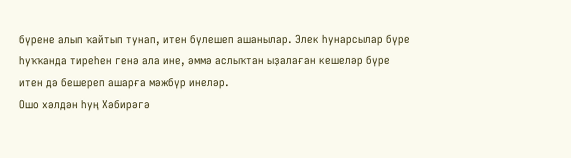бүрене алып ҡайтып тунап, итен бүлешеп ашанылар. Элек һунарсылар бүре һуҡҡанда тиреһен генә ала ине, әммә аслыҡтан ыҙалаған кешеләр бүре итен дә бешереп ашарға мәжбүр инеләр.
Ошо хәлдән һуң Хәбирәгә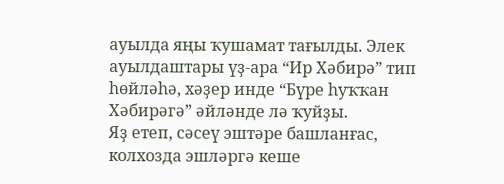ауылда яңы ҡушамат тағылды. Элек ауылдаштары үҙ-ара “Ир Хәбирә” тип һөйләһә, хәҙер инде “Бүре һуҡҡан Хәбирәгә” әйләнде лә ҡуйҙы.
Яҙ етеп, сәсеү эштәре башланғас, колхозда эшләргә кеше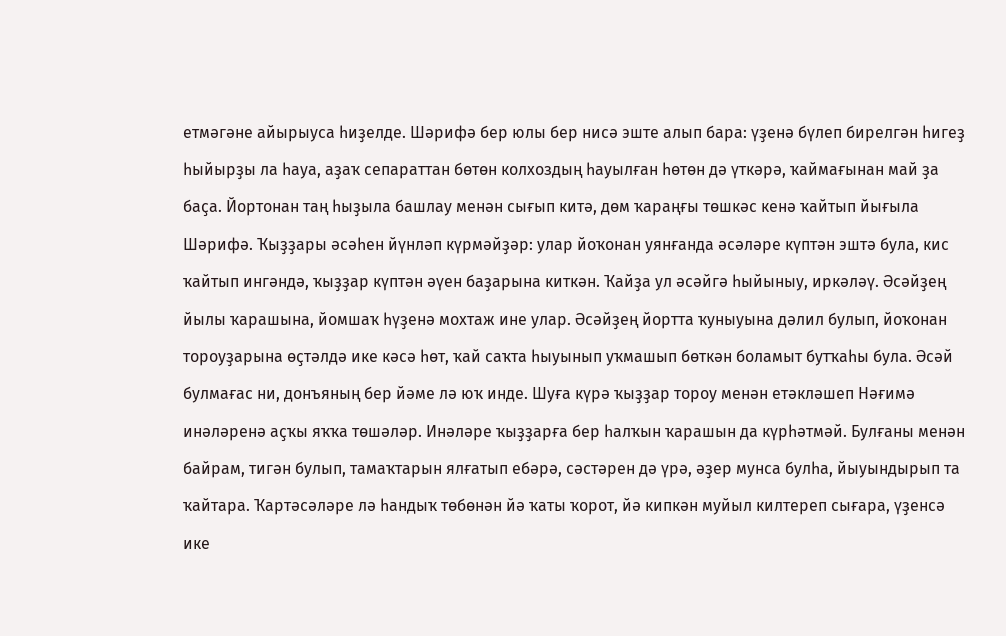етмәгәне айырыуса һиҙелде. Шәрифә бер юлы бер нисә эште алып бара: үҙенә бүлеп бирелгән һигеҙ һыйырҙы ла һауа, аҙаҡ сепараттан бөтөн колхоздың һауылған һөтөн дә үткәрә, ҡаймағынан май ҙа баҫа. Йортонан таң һыҙыла башлау менән сығып китә, дөм ҡараңғы төшкәс кенә ҡайтып йығыла Шәрифә. Ҡыҙҙары әсәһен йүнләп күрмәйҙәр: улар йоҡонан уянғанда әсәләре күптән эштә була, кис ҡайтып ингәндә, ҡыҙҙар күптән әүен баҙарына киткән. Ҡайҙа ул әсәйгә һыйыныу, иркәләү. Әсәйҙең йылы ҡарашына, йомшаҡ һүҙенә мохтаж ине улар. Әсәйҙең йортта ҡуныуына дәлил булып, йоҡонан тороуҙарына өҫтәлдә ике кәсә һөт, ҡай саҡта һыуынып уҡмашып бөткән боламыт бутҡаһы була. Әсәй булмағас ни, донъяның бер йәме лә юҡ инде. Шуға күрә ҡыҙҙар тороу менән етәкләшеп Нәғимә инәләренә аҫҡы яҡҡа төшәләр. Инәләре ҡыҙҙарға бер һалҡын ҡарашын да күрһәтмәй. Булғаны менән байрам, тигән булып, тамаҡтарын ялғатып ебәрә, сәстәрен дә үрә, әҙер мунса булһа, йыуындырып та ҡайтара. Ҡартәсәләре лә һандыҡ төбөнән йә ҡаты ҡорот, йә кипкән муйыл килтереп сығара, үҙенсә ике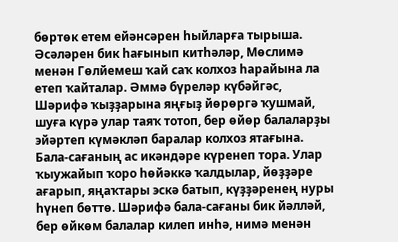бөртөк етем ейәнсәрен һыйларға тырыша.
Әсәләрен бик һағынып китһәләр, Мөслимә менән Гөлйемеш ҡай саҡ колхоз һарайына ла етеп ҡайталар. Әммә бүреләр күбәйгәс, Шәрифә ҡыҙҙарына яңғыҙ йөрөргә ҡушмай, шуға күрә улар таяҡ тотоп, бер өйөр балаларҙы эйәртеп күмәкләп баралар колхоз ятағына. Бала-сағаның ас икәндәре күренеп тора. Улар ҡыужайып ҡоро һөйәккә ҡалдылар, йөҙҙәре ағарып, яңаҡтары эскә батып, күҙҙәренең нуры һүнеп бөттө. Шәрифә бала-сағаны бик йәлләй, бер өйкөм балалар килеп инһә, нимә менән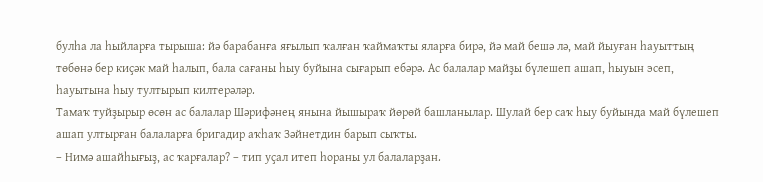булһа ла һыйларға тырыша: йә барабанға яғылып ҡалған ҡаймаҡты яларға бирә, йә май бешә лә, май йыуған һауыттың төбөнә бер киҫәк май һалып, бала сағаны һыу буйына сығарып ебәрә. Ас балалар майҙы бүлешеп ашап, һыуын эсеп, һауытына һыу тултырып килтерәләр.
Тамаҡ туйҙырыр өсөн ас балалар Шәрифәнең янына йышыраҡ йөрөй башланылар. Шулай бер саҡ һыу буйында май бүлешеп ашап ултырған балаларға бригадир аҡһаҡ Зәйнетдин барып сыҡты.
– Нимә ашайһығыҙ, ас ҡарғалар? – тип уҫал итеп һораны ул балаларҙан.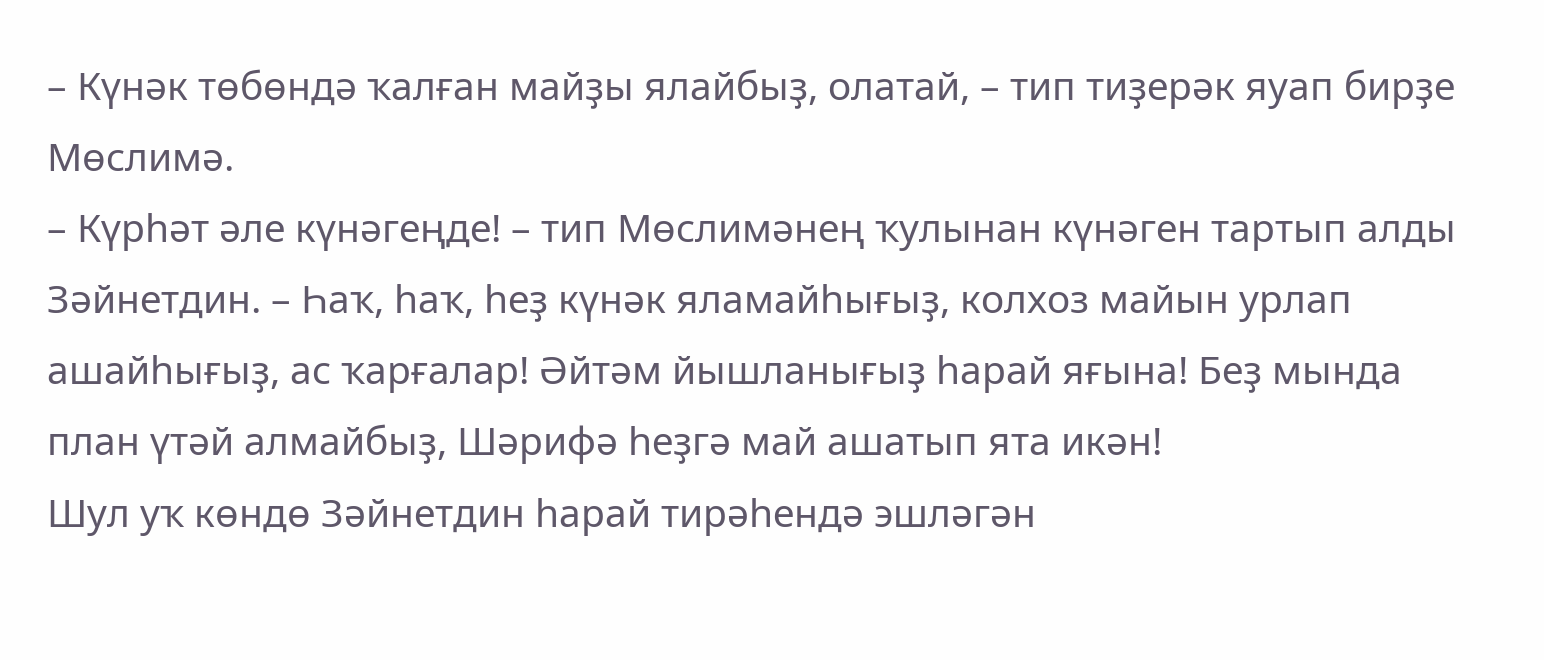– Күнәк төбөндә ҡалған майҙы ялайбыҙ, олатай, – тип тиҙерәк яуап бирҙе Мөслимә.
– Күрһәт әле күнәгеңде! – тип Мөслимәнең ҡулынан күнәген тартып алды Зәйнетдин. – Һаҡ, һаҡ, һеҙ күнәк яламайһығыҙ, колхоз майын урлап ашайһығыҙ, ас ҡарғалар! Әйтәм йышланығыҙ һарай яғына! Беҙ мында план үтәй алмайбыҙ, Шәрифә һеҙгә май ашатып ята икән!
Шул уҡ көндө Зәйнетдин һарай тирәһендә эшләгән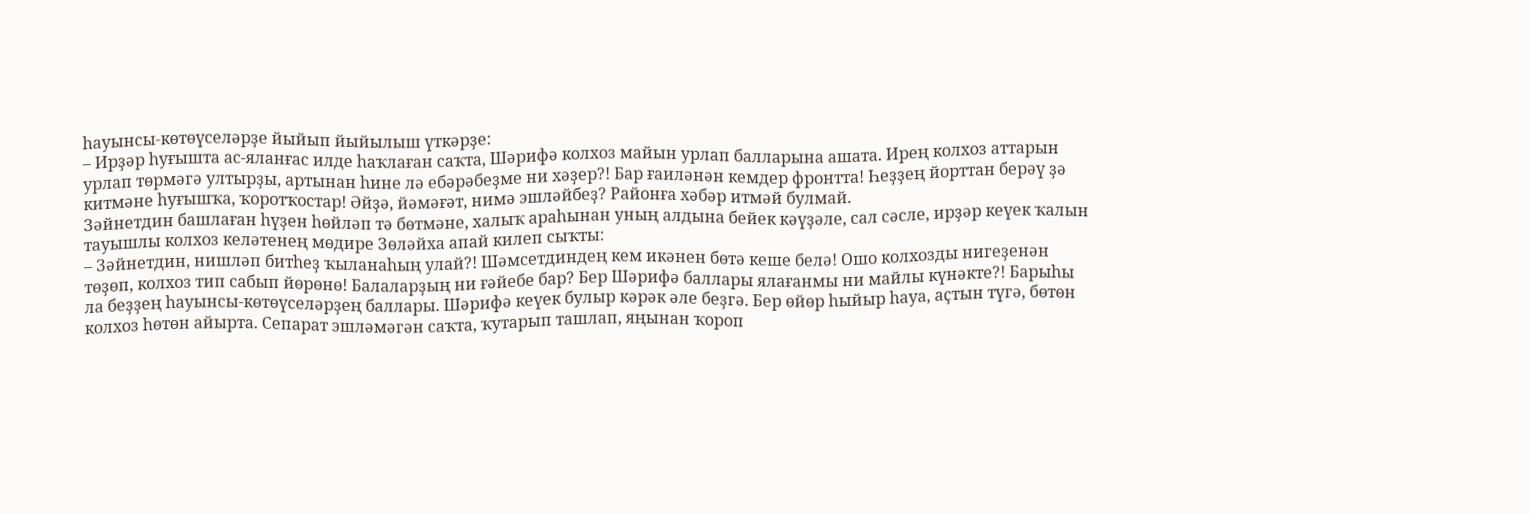һауынсы-көтөүселәрҙе йыйып йыйылыш үткәрҙе:
– Ирҙәр һуғышта ас-яланғас илде һаҡлаған саҡта, Шәрифә колхоз майын урлап балларына ашата. Ирең колхоз аттарын урлап төрмәгә ултырҙы, артынан һине лә ебәрәбеҙме ни хәҙер?! Бар ғаиләнән кемдер фронтта! Һеҙҙең йорттан берәү ҙә китмәне һуғышҡа, ҡоротҡостар! Әйҙә, йәмәғәт, нимә эшләйбеҙ? Районға хәбәр итмәй булмай.
Зәйнетдин башлаған һүҙен һөйләп тә бөтмәне, халыҡ араһынан уның алдына бейек кәүҙәле, сал сәсле, ирҙәр кеүек ҡалын тауышлы колхоз келәтенең мөдире Зөләйха апай килеп сыҡты:
– Зәйнетдин, нишләп битһеҙ ҡыланаһың улай?! Шәмсетдиндең кем икәнен бөтә кеше белә! Ошо колхозды нигеҙенән төҙөп, колхоз тип сабып йөрөнө! Балаларҙың ни ғәйебе бар? Бер Шәрифә баллары ялағанмы ни майлы күнәкте?! Барыһы ла беҙҙең һауынсы-көтөүселәрҙең баллары. Шәрифә кеүек булыр кәрәк әле беҙгә. Бер өйөр һыйыр һауа, аҫтын түгә, бөтөн колхоз һөтөн айырта. Сепарат эшләмәгән саҡта, ҡутарып ташлап, яңынан ҡороп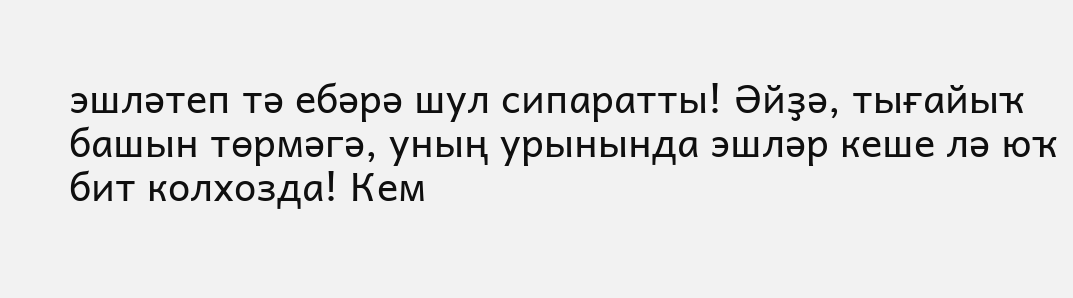эшләтеп тә ебәрә шул сипаратты! Әйҙә, тығайыҡ башын төрмәгә, уның урынында эшләр кеше лә юҡ бит колхозда! Кем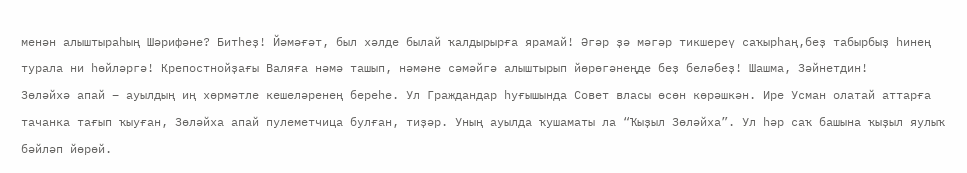менән алыштыраһың Шәрифәне? Битһеҙ! Йәмәғәт, был хәлде былай ҡалдырырға ярамай! Әгәр ҙә мәгәр тикшереү саҡырһаң,беҙ табырбыҙ һинең турала ни һөйләргә! Крепостнойҙағы Валяға нәмә ташып, нәмәне сәмәйгә алыштырып йөрөгәнеңде беҙ беләбеҙ! Шашма, Зәйнетдин!
Зөләйхә апай – ауылдың иң хөрмәтле кешеләренең береһе. Ул Граждандар һуғышында Совет власы өсөн көрәшкән. Ире Усман олатай аттарға тачанка тағып ҡыуған, Зөләйха апай пулеметчица булған, тиҙәр. Уның ауылда ҡушаматы ла “Ҡыҙыл Зөләйха”. Ул һәр саҡ башына ҡыҙыл яулыҡ бәйләп йөрөй.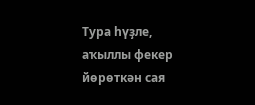Тура һүҙле, аҡыллы фекер йөрөткән сая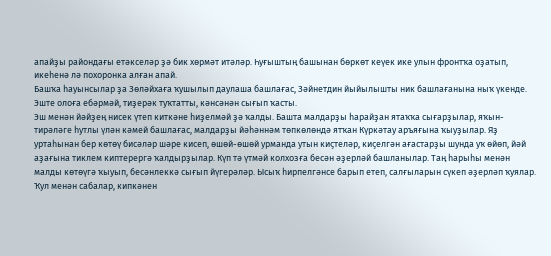апайҙы райондағы етәкселәр ҙә бик хөрмәт итәләр. Һуғыштың башынан бөркөт кеүек ике улын фронтҡа оҙатып, икеһенә лә похоронка алған апай.
Башҡа һауынсылар ҙа Зөләйхаға ҡушылып даулаша башлағас, Зәйнетдин йыйылышты ник башлағанына ныҡ үкенде. Эште олоға ебәрмәй, тиҙерәк туҡтатты, кәнсәнән сығып ҡасты.
Эш менән йәйҙең нисек үтеп киткәне һиҙелмәй ҙә ҡалды. Башта малдарҙы һарайҙан ятаҡҡа сығарҙылар, яҡын-тирәләге һутлы үлән кәмей башлағас, малдарҙы йәһәннәм төпкөлөндә ятҡан Күркәтау аръяғына ҡыуҙылар. Яҙ уртаһынан бер көтөү бисәләр шәре кисеп, өшөй-өшөй урманда утын киҫтеләр, киҫелгән ағастарҙы шунда уҡ өйөп, йәй аҙағына тиклем киптерергә ҡалдырҙылар. Күп тә үтмәй колхозға бесән әҙерләй башланылар. Таң һарыһы менән малды көтөүгә ҡыуып, бесәнлеккә сығып йүгерәләр. Ысыҡ һирпелгәнсе барып етеп, салғыларын сүкеп әҙерләп ҡуялар. Ҡул менән сабалар, кипкәнен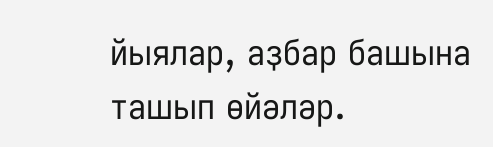йыялар, аҙбар башына ташып өйәләр.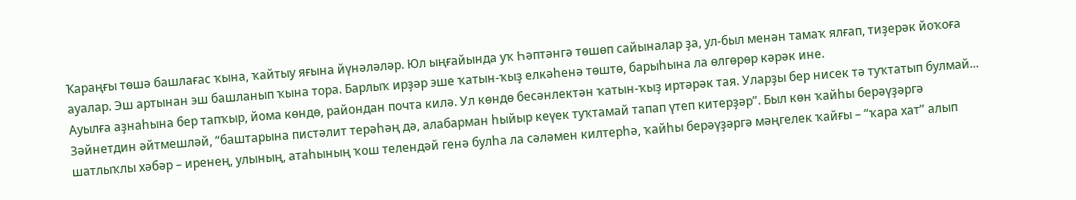Ҡараңғы төшә башлағас ҡына, ҡайтыу яғына йүнәләләр. Юл ыңғайында уҡ Һәптәнгә төшөп сайыналар ҙа, ул-был менән тамаҡ ялғап, тиҙерәк йоҡоға ауалар. Эш артынан эш башланып ҡына тора. Барлыҡ ирҙәр эше ҡатын-ҡыҙ елкәһенә төштө, барыһына ла өлгөрөр кәрәк ине.
Ауылға аҙнаһына бер тапҡыр, йома көндө, райондан почта килә. Ул көндө бесәнлектән ҡатын-ҡыҙ иртәрәк тая. Уларҙы бер нисек тә туҡтатып булмай... Зәйнетдин әйтмешләй, “баштарына пистәлит терәһәң дә, алабарман һыйыр кеүек туҡтамай тапап үтеп китерҙәр”. Был көн ҡайһы берәүҙәргә шатлыҡлы хәбәр – иренең, улының, атаһының ҡош телендәй генә булһа ла сәләмен килтерһә, ҡайһы берәүҙәргә мәңгелек ҡайғы – “ҡара хат” алып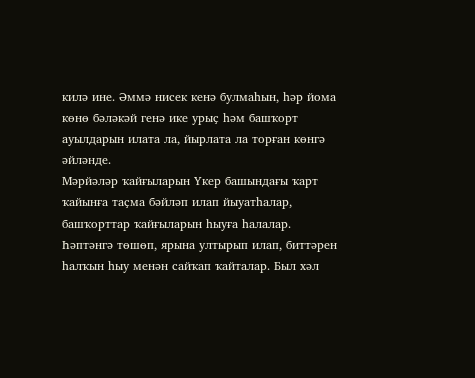килә ине. Әммә нисек кенә булмаһын, һәр йома көнө бәләкәй генә ике урыҫ һәм башҡорт ауылдарын илата ла, йырлата ла торған көнгә әйләнде.
Мәрйәләр ҡайғыларын Үкер башындағы ҡарт ҡайынға таҫма бәйләп илап йыуатһалар, башҡорттар ҡайғыларын һыуға һалалар. Һәптәнгә төшөп, ярына ултырып илап, биттәрен һалҡын һыу менән сайҡап ҡайталар. Был хәл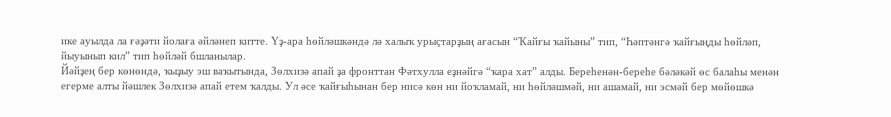ике ауылда ла ғәҙәти йолаға әйләнеп китте. Үҙ-ара һөйләшкәндә лә халыҡ урыҫтарҙың ағасын “Ҡайғы ҡайыны” тип, “Һәптәнгә ҡайғыңды һөйләп, йыуынып кил” тип һөйләй бшланылар.
Йәйҙең бер көнөндә, ҡыҙыу эш ваҡытында, Зөлхизә апай ҙа фронттан Фәтхулла еҙнәйгә “ҡара хат” алды. Береһенән-береһе бәләкәй өс балаһы менән егерме алты йәшлек Зөлхизә апай етем ҡалды. Ул әсе ҡайғыһынан бер нисә көн ни йоҡламай, ни һөйләшмәй, ни ашамай, ни эсмәй бер мөйөшкә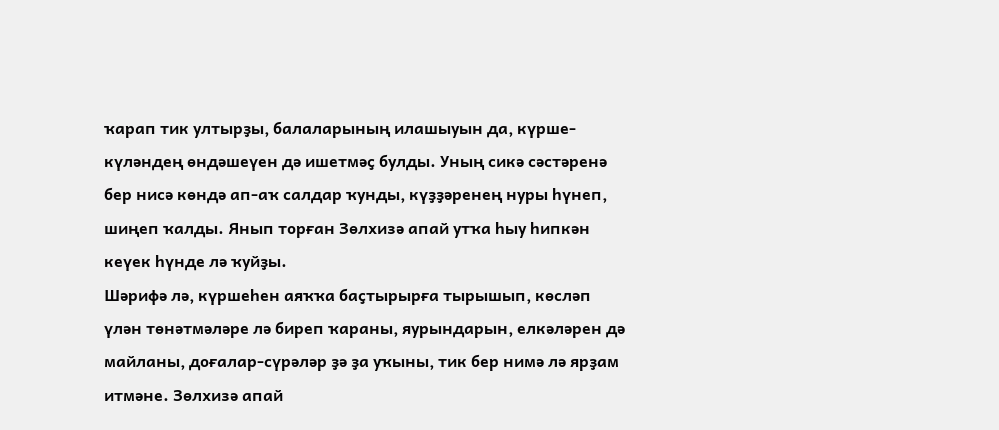ҡарап тик ултырҙы, балаларының илашыуын да, күрше-күләндең өндәшеүен дә ишетмәҫ булды. Уның сикә сәстәренә бер нисә көндә ап-аҡ салдар ҡунды, күҙҙәренең нуры һүнеп, шиңеп ҡалды. Янып торған Зөлхизә апай утҡа һыу һипкән кеүек һүнде лә ҡуйҙы.
Шәрифә лә, күршеһен аяҡҡа баҫтырырға тырышып, көсләп үлән төнәтмәләре лә биреп ҡараны, яурындарын, елкәләрен дә майланы, доғалар-сүрәләр ҙә ҙа уҡыны, тик бер нимә лә ярҙам итмәне. Зөлхизә апай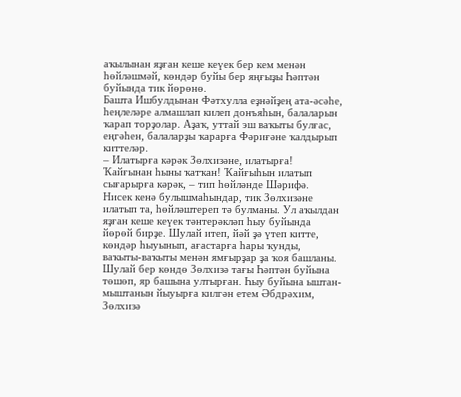аҡылынан яҙған кеше кеүек бер кем менән һөйләшмәй, көндәр буйы бер яңғыҙы Һәптән буйында тик йөрөнө.
Башта Ишбулдынан Фәтхулла еҙнәйҙең ата-әсәһе, һеңлеләре алмашлап килеп донъяһын, балаларын ҡарап торҙолар. Аҙаҡ, уттай эш ваҡыты булғас, еңгәһен, балаларҙы ҡарарға Фәриғәне ҡалдырып киттеләр.
– Илатырға кәрәк Зөлхизәне, илатырға! Ҡайғынан һыны ҡатҡан! Ҡайғыһын илатып сығарырға кәрәк, – тип һөйләнде Шәрифә.
Нисек кенә булышмаһындар, тик Зөлхизәне илатып та, һөйләштереп тә булманы. Ул аҡылдан яҙған кеше кеүек тәнтерәкләп һыу буйында йөрөй бирҙе. Шулай итеп, йәй ҙә үтеп китте, көндәр һыуынып, ағастарға һары ҡунды, ваҡыты-ваҡыты менән ямғырҙар ҙа ҡоя башланы. Шулай бер көндө Зөлхизә тағы Һәптән буйына төшөп, яр башына ултырған. Һыу буйына ыштан-мыштанын йыуырға килгән етем Әбдрәхим, Зөлхизә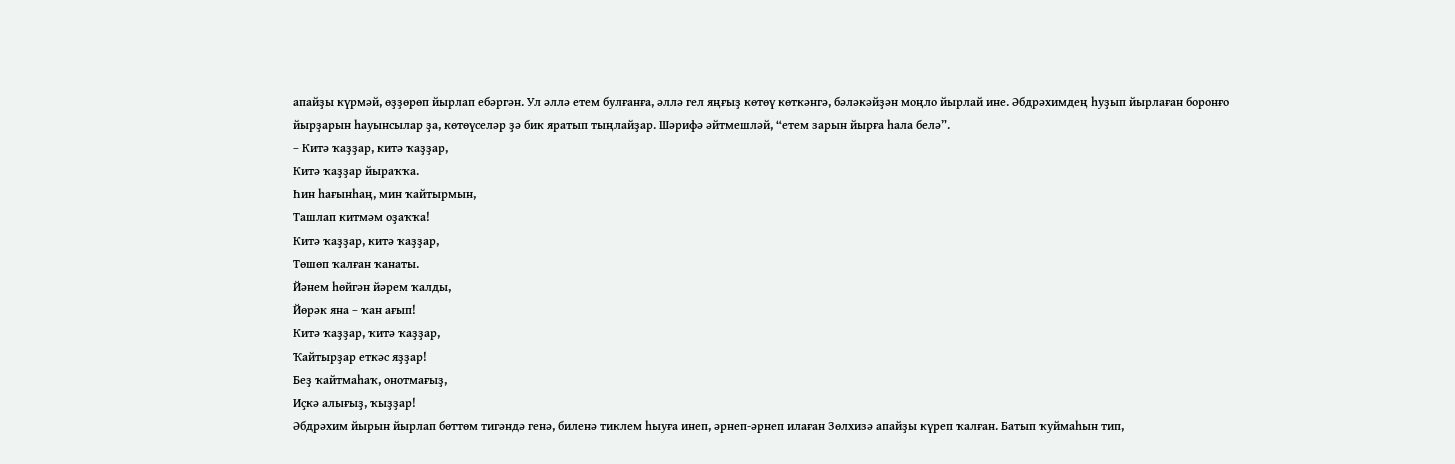апайҙы күрмәй, өҙҙөрөп йырлап ебәргән. Ул әллә етем булғанға, әллә гел яңғыҙ көтөү көткәнгә, бәләкәйҙән моңло йырлай ине. Әбдрәхимдең һуҙып йырлаған боронғо йырҙарын һауынсылар ҙа, көтөүселәр ҙә бик яратып тыңлайҙар. Шәрифә әйтмешләй, “етем зарын йырға һала белә”.
– Китә ҡаҙҙар, китә ҡаҙҙар,
Китә ҡаҙҙар йыраҡҡа.
Һин һағынһаң, мин ҡайтырмын,
Ташлап китмәм оҙаҡҡа!
Китә ҡаҙҙар, китә ҡаҙҙар,
Төшөп ҡалған ҡанаты.
Йәнем һөйгән йәрем ҡалды,
Йөрәк яна – ҡан ағып!
Китә ҡаҙҙар, ҡитә ҡаҙҙар,
Ҡайтырҙар еткәс яҙҙар!
Беҙ ҡайтмаһаҡ, онотмағыҙ,
Иҫкә алығыҙ, ҡыҙҙар!
Әбдрәхим йырын йырлап бөттөм тигәндә генә, биленә тиклем һыуға инеп, әрнеп-әрнеп илаған Зөлхизә апайҙы күреп ҡалған. Батып ҡуймаһын тип,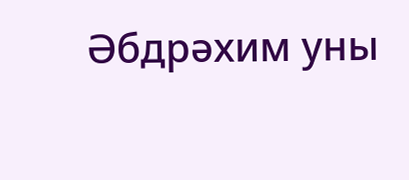Әбдрәхим уны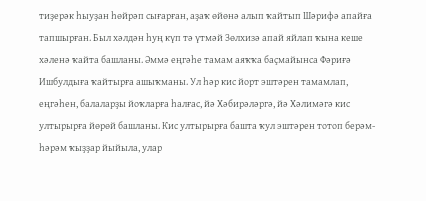тиҙерәк һыуҙан һөйрәп сығарған, аҙаҡ өйөнә алып ҡайтып Шәрифә апайға тапшырған. Был хәлдән һуң күп тә үтмәй Зөлхизә апай яйлап ҡына кеше хәленә ҡайта башланы. Әммә еңгәһе тамам аяҡҡа баҫмайынса Фәриғә Ишбулдыға ҡайтырға ашыҡманы. Ул һәр кис йорт эштәрен тамамлап, еңгәһен, балаларҙы йоҡларға һалғас, йә Хәбирәләргә, йә Хәлимәгә кис ултырырға йөрөй башланы. Кис ултырырға башта ҡул эштәрен тотоп берәм-һәрәм ҡыҙҙар йыйыла, улар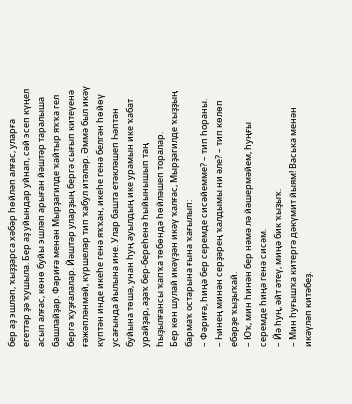бер аҙ эшләп, ҡыҙҙарса хәбәр һөйләп алғас, уларға егеттәр ҙә ҡушыла. Бер аҙ уйындар уйнап, сәй эсеп күңел асып алғас, көнө буйы эшләп арыған йәштәр таралыша башлайҙар. Фәриғә менән Мырҙагилде ҡайтыр яҡҡа гел бергә ҡуҙғалалар. Йәштәр уларҙың бергә сығып китеүенә ғәжәпләнмәй, күршеләр тип ҡабул итәләр. Әммә был икәү күптән инде икеһе генә яҡҡан, икеһе генә белгән һөйөү усағында йылына ине. Улар башта етәкләшеп Һәптән буйына төшә, унан һуң ауылдың ике урамын ике ҡабат урайҙар, аҙаҡ бер-береһенә һыйынышып таң һыҙылғансы ҡапҡа төбөндә һөйләшеп торалар.
Бер көн шулай икәүҙән икәү ҡалғас, Мырҙагилде ҡыҙҙың бармаҡ остарына ғына ҡағылып:
– Фәриғә, һиңә бер серемде сисәйемме? – тип һораны.
– Һинең минән серҙәрең ҡалдымы ни әле? – тип көлөп ебәрҙе ҡыҙыҡай.
– Юҡ, мин һинән бер нәмә лә йәшермәйем, һуңғы серемде һиңә генә сисәм.
– Йә һуң, әйт әтеү, миңә бик ҡыҙыҡ.
– Мин һуғышҡа китергә дәкүмит йыям! Васька менән икәүләп китәбеҙ.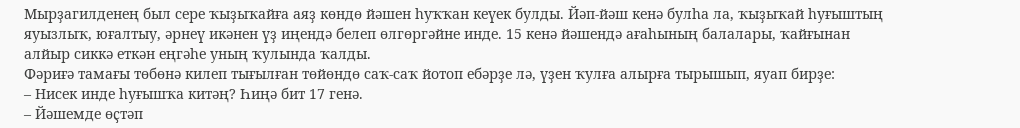Мырҙагилденең был сере ҡыҙыҡайға аяҙ көндө йәшен һуҡҡан кеүек булды. Йәп-йәш кенә булһа ла, ҡыҙыҡай һуғыштың яуызлыҡ, юғалтыу, әрнеү икәнен үҙ иңендә белеп өлгөргәйне инде. 15 кенә йәшендә ағаһының балалары, ҡайғынан алйыр сиккә еткән еңгәһе уның ҡулында ҡалды.
Фәриғә тамағы төбөнә килеп тығылған төйөндө саҡ-саҡ йотоп ебәрҙе лә, үҙен ҡулға алырға тырышып, яуап бирҙе:
– Нисек инде һуғышҡа китәң? Һиңә бит 17 генә.
– Йәшемде өҫтәп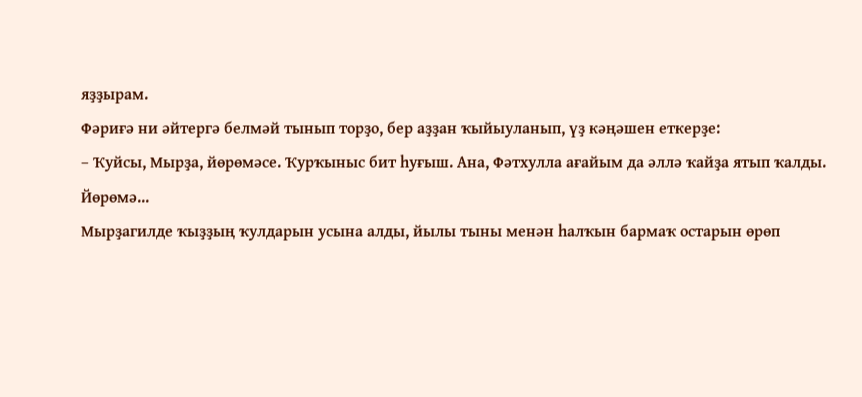яҙҙырам.
Фәриғә ни әйтергә белмәй тынып торҙо, бер аҙҙан ҡыйыуланып, үҙ кәңәшен еткерҙе:
– Ҡуйсы, Мырҙа, йөрөмәсе. Ҡурҡыныс бит һуғыш. Ана, Фәтхулла ағайым да әллә ҡайҙа ятып ҡалды. Йөрөмә...
Мырҙагилде ҡыҙҙың ҡулдарын усына алды, йылы тыны менән һалҡын бармаҡ остарын өрөп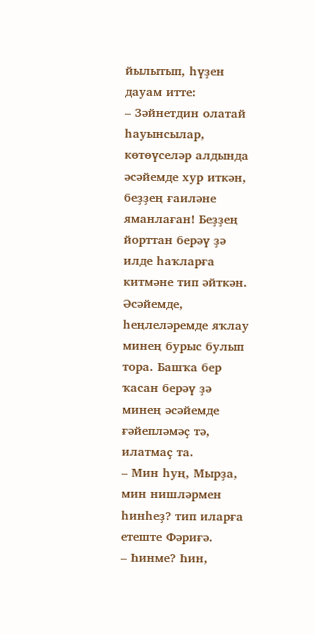йылытып, һүҙен дауам итте:
– Зәйнетдин олатай һауынсылар, көтөүселәр алдында әсәйемде хур иткән, беҙҙең ғаиләне яманлаған! Беҙҙең йорттан берәү ҙә илде һаҡларға китмәне тип әйткән. Әсәйемде, һеңлеләремде яҡлау минең бурыс булып тора. Башҡа бер ҡасан берәү ҙә минең әсәйемде ғәйепләмәҫ тә, илатмаҫ та.
– Мин һуң, Мырҙа, мин нишләрмен һинһеҙ? тип иларға етеште Фәриғә.
– Һинме? Һин,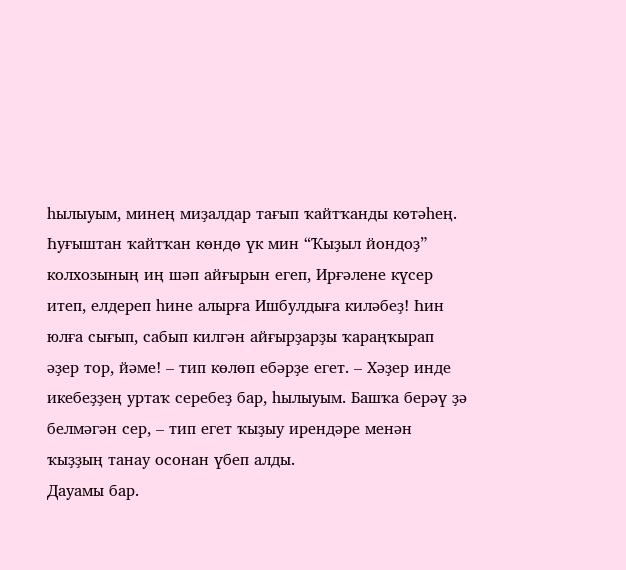һылыуым, минең миҙалдар тағып ҡайтҡанды көтәһең. Һуғыштан ҡайтҡан көндө үк мин “Ҡыҙыл йондоҙ” колхозының иң шәп айғырын егеп, Ирғәлене күсер итеп, елдереп һине алырға Ишбулдыға киләбеҙ! Һин юлға сығып, сабып килгән айғырҙарҙы ҡараңҡырап әҙер тор, йәме! – тип көлөп ебәрҙе егет. – Хәҙер инде икебеҙҙең уртаҡ серебеҙ бар, һылыуым. Башҡа берәү ҙә белмәгән сер, – тип егет ҡыҙыу ирендәре менән ҡыҙҙың танау осонан үбеп алды.
Дауамы бар.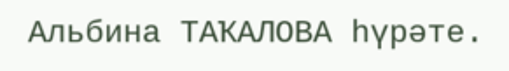Альбина ТАҠАЛОВА һүрәте.